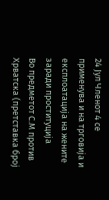24 Јул Членот 4 се применува и на трговија и експлоатација на жените заради проституција
Во предметот С.М против Хрватска (претставка број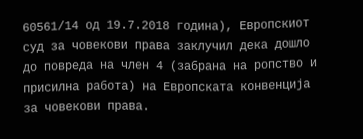60561/14 од 19.7.2018 година), Европскиот суд за човекови права заклучил дека дошло до повреда на член 4 (забрана на ропство и присилна работа) на Европската конвенција за човекови права.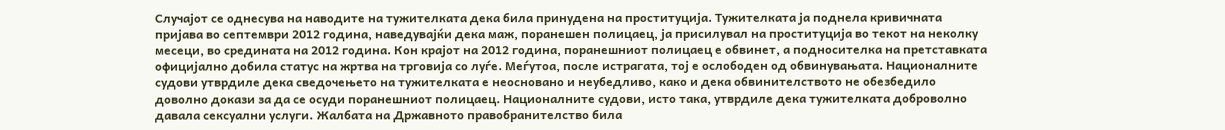Случајот се однесува на наводите на тужителката дека била принудена на проституција. Тужителката ја поднела кривичната пријава во септември 2012 година, наведувајќи дека маж, поранешен полицаец, ја присилувал на проституција во текот на неколку месеци, во средината на 2012 година. Кон крајот на 2012 година, поранешниот полицаец е обвинет, а подносителка на претставката официјално добила статус на жртва на трговија со луѓе. Меѓутоа, после истрагата, тој е ослободен од обвинувањата. Националните судови утврдиле дека сведочењето на тужителката е неосновано и неубедливо, како и дека обвинителството не обезбедило доволно докази за да се осуди поранешниот полицаец. Националните судови, исто така, утврдиле дека тужителката доброволно давала сексуални услуги. Жалбата на Државното правобранителство била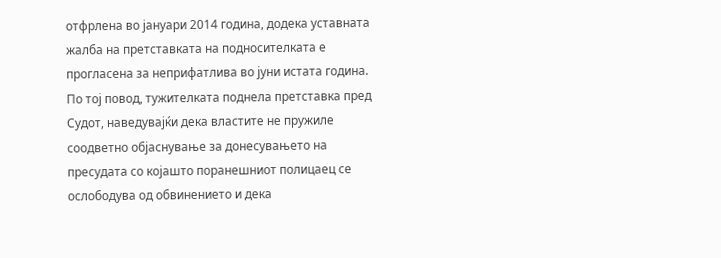отфрлена во јануари 2014 година, додека уставната жалба на претставката на подносителката е прогласена за неприфатлива во јуни истата година.
По тој повод, тужителката поднела претставка пред Судот, наведувајќи дека властите не пружиле соодветно објаснување за донесувањето на пресудата со којашто поранешниот полицаец се ослободува од обвинението и дека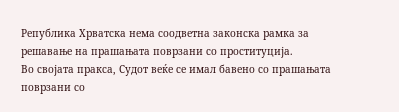Република Хрватска нема соодветна законска рамка за решавање на прашањата поврзани со проституција.
Во својата пракса, Судот веќе се имал бавено со прашањата поврзани со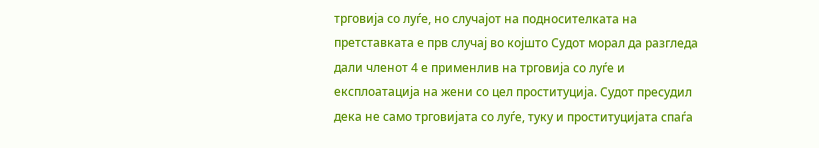трговија со луѓе, но случајот на подносителката на претставката е прв случај во којшто Судот морал да разгледа дали членот 4 е применлив на трговија со луѓе и експлоатација на жени со цел проституција. Судот пресудил дека не само трговијата со луѓе, туку и проституцијата спаѓа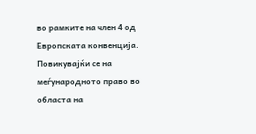во рамките на член 4 од Европската конвенција. Повикувајќи се на меѓународното право во областа на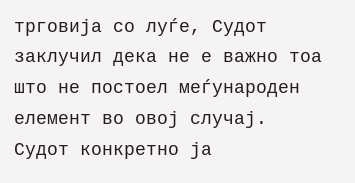трговија со луѓе, Судот заклучил дека не е важно тоа што не постоел меѓународен елемент во овој случај. Судот конкретно ја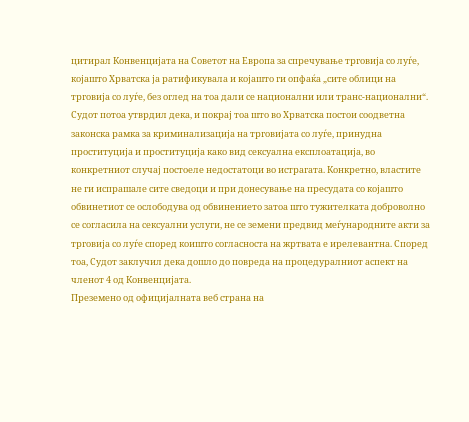цитирал Конвенцијата на Советот на Европа за спречување трговија со луѓе, којашто Хрватска ја ратификувала и којашто ги опфаќа „сите облици на трговија со луѓе, без оглед на тоа дали се национални или транс-национални“.
Судот потоа утврдил дека, и покрај тоа што во Хрватска постои соодветна законска рамка за криминализација на трговијата со луѓе, принудна проституција и проституција како вид сексуална експлоатација, во конкретниот случај постоеле недостатоци во истрагата. Конкретно, властите не ги испрашале сите сведоци и при донесување на пресудата со којашто обвинетиот се ослободува од обвинението затоа што тужителката доброволно се согласила на сексуални услуги, не се земени предвид меѓународните акти за трговија со луѓе според коишто согласноста на жртвата е ирелевантна. Според тоа, Судот заклучил дека дошло до повреда на процедуралниот аспект на членот 4 од Конвенцијата.
Преземено од официјалната веб страна на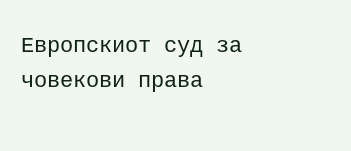Европскиот суд за човекови права